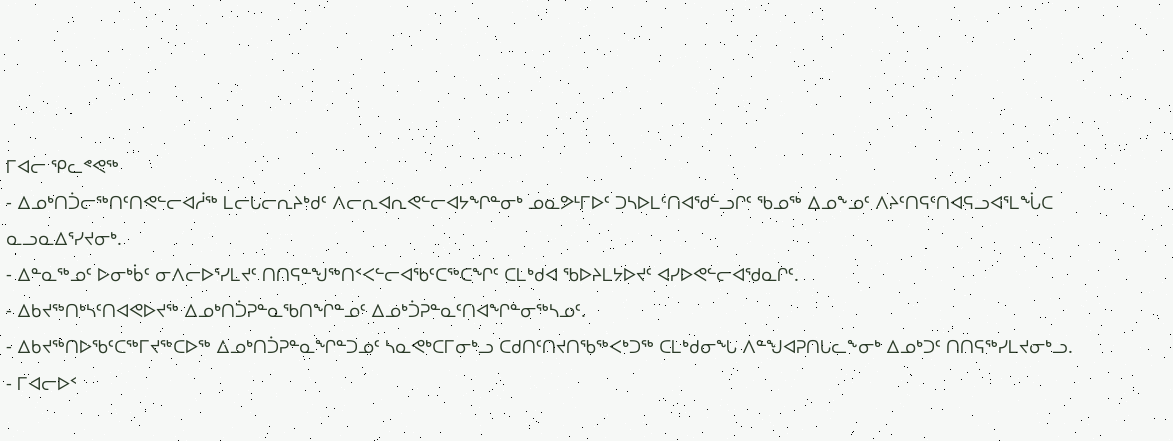ᒥᐊᓕ ᕿᓚᕝᕙᖅ
- ᐃᓄᒃᑎᑑᓕᖅᑎᑦᑎᕙᓪᓕᐊᓲᖅ ᒪᓕᒐᓕᕆᔨᒃᑯᑦ ᐱᓕᕆᐊᕆᕙᓪᓕᐊᔭᖏᓐᓂᒃ ᓄᓇᕗᒻᒥᐅᑦ ᑐᓴᐅᒪᑦᑎᐊᖁᓪᓗᒋᑦ ᖃᓄᖅ ᐃᓄᖕᓄᑦ ᐱᔨᑦᑎᕋᑦᑎᐊᕋᓗᐊᕐᒪᖔᑕ ᓇᓗᓇᐃᕐᓯᔪᓂᒃ.
- ᐃᓐᓇᖅᓄᑦ ᐅᓂᒃᑳᑦ ᓂᐱᓕᐅᕐᓯᒪᔪᑦ ᑎᑎᕋᓐᖑᖅᑎᑉᐸᓪᓕᐊᖃᑦᑕᖅᑕᖏᑦ ᑕᒪᒃᑯᐊ ᖃᐅᔨᒪᔭᐅᔪᑦ ᐊᓯᐅᕙᓪᓕᐊᖁᓇᒋᑦ.
- ᐃᑲᔪᖅᑎᒃᓴᑦᑎᐊᕙᐅᔪᖅ ᐃᓄᒃᑎᑑᕈᓐᓇᖃᑎᖏᓐᓄᑦ ᐃᓄᒃᑑᕈᓐᓇᑦᑎᐊᖏᓐᓂᖅᓴᓄᑦ.
- ᐃᑲᔪᖅᑎᐅᖃᑦᑕᖅᒥᔪᖅᑕᐅᖅ ᐃᓄᒃᑎᑑᕈᓐᓇᖏᓐᑐᓄᑦ ᓴᓇᕙᒃᑕᒥᓂᒃᓗ ᑕᑯᑎᑦᑎᔪᑎᖃᖅᐸᒃᑐᖅ ᑕᒪᒃᑯᓂᖓ ᐱᓐᖑᐊᕈᑎᒐᓚᖕᓂᒃ ᐃᓄᒃᑐᑦ ᑎᑎᕋᖅᓯᒪᔪᓂᒃᓗ.
- ᒥᐊᓕᐅᑉ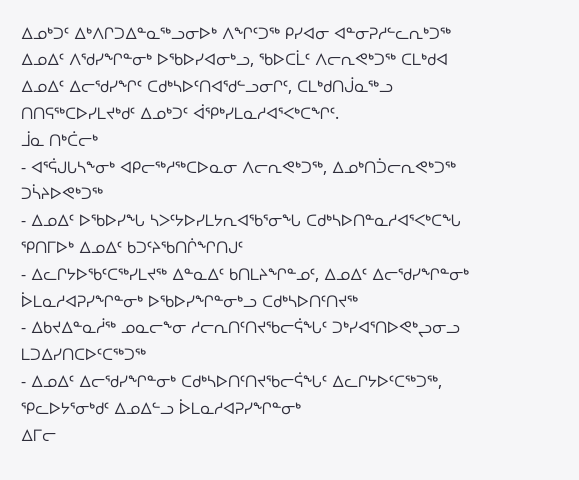ᐃᓄᒃᑐᑦ ᐃᒃᐱᒋᑐᐃᓐᓇᖅᓗᓂᐅᒃ ᐱᖏᑦᑐᖅ ᑭᓯᐊᓂ ᐊᓐᓂᕈᓱᓪᓚᕆᒃᑐᖅ ᐃᓄᐃᑦ ᐱᖁᓯᖏᓐᓂᒃ ᐅᖃᐅᓯᐊᓂᒃᓗ, ᖃᐅᑕᒫᑦ ᐱᓕᕆᕙᒃᑐᖅ ᑕᒪᒃᑯᐊ ᐃᓄᐃᑦ ᐃᓕᖁᓯᖏᑦ ᑕᑯᒃᓴᐅᑦᑎᐊᖁᓪᓗᓂᒋᑦ, ᑕᒪᒃᑯᑎᒎᓇᖅᓗ ᑎᑎᕋᖅᑕᐅᓯᒪᔪᒃᑯᑦ ᐃᓄᒃᑐᑦ ᐋᕿᒃᓯᒪᓇᓱᐊᕐᐸᒃᑕᖏᑦ.
ᒨᓇ ᑎᒃᑖᓕᒃ
- ᐊᕐᕌᒍᒐᓴᖕᓂᒃ ᐊᑭᓕᖅᓱᖅᑕᐅᓇᓂ ᐱᓕᕆᕙᒃᑐᖅ, ᐃᓄᒃᑎᑑᓕᕆᕙᒃᑐᖅ ᑐᓵᔨᐅᕙᒃᑐᖅ
- ᐃᓄᐃᑦ ᐅᖃᐅᓯᖓ ᓴᐳᑦᔭᐅᓯᒪᔭᕆᐊᖃᕐᓂᖓ ᑕᑯᒃᓴᐅᑎᓐᓇᓱᐊᕐᐸᒃᑕᖓ ᕿᑎᒥᐅᒃ ᐃᓄᐃᑦ ᑲᑐᑦᔨᖃᑎᒌᖏᑎᒍᑦ
- ᐃᓚᒋᔭᐅᖃᑦᑕᖅᓯᒪᔪᖅ ᐃᓐᓇᐃᑦ ᑲᑎᒪᔨᖏᓐᓄᑦ, ᐃᓄᐃᑦ ᐃᓕᖁᓯᖏᓐᓂᒃ ᐆᒪᓇᓱᐊᕈᓯᖏᓐᓂᒃ ᐅᖃᐅᓯᖏᓐᓂᒃᓗ ᑕᑯᒃᓴᐅᑎᑦᑎᔪᖅ
- ᐃᑲᔪᐃᓐᓇᓲᖅ ᓄᓇᓕᖕᓂ ᓱᓕᕆᑎᑦᑎᔪᖃᓕᕌᖓᑦ ᑐᒃᓯᐊᕐᑎᐅᕙᒃᖢᓂᓗ ᒪᑐᐃᓯᑎᑕᐅᑦᑕᖅᑐᖅ
- ᐃᓄᐃᑦ ᐃᓕᖁᓯᖏᓐᓂᒃ ᑕᑯᒃᓴᐅᑎᑦᑎᔪᖃᓕᕌᖓᑦ ᐃᓚᒋᔭᐅᑦᑕᖅᑐᖅ, ᕿᓚᐅᔭᕐᓂᒃᑯᑦ ᐃᓄᐃᓪᓗ ᐆᒪᓇᓱᐊᕈᓯᖏᓐᓂᒃ
ᐃᒥᓕ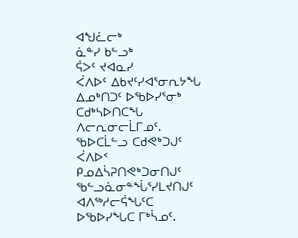ᐊᖑᓛᓕᒃ
ᓈᓐᓯ ᑲᓪᓗᒃ
ᕌᐳᑦ ᔪᐊᓇᓯ
ᐹᐱᐅᑦ ᐃᑲᔪᑦᓯᐊᕐᓂᕆᔭᖓ ᐃᓄᒃᑎᑐᑦ ᐅᖃᐅᓯᕐᓂᒃ ᑕᑯᒃᓴᐅᑎᑕᖓ ᐱᓕᕆᓂᓕᒫᒥᓄᑦ. ᖃᐅᑕᒫᓪᓗ ᑕᑯᕙᒃᑐᒍᑦ ᐹᐱᐅᑉ ᑭᓄᐃᓵᕈᑎᕙᒃᑐᓂᑎᒍᑦ ᖃᓪᓗᓈᓂᓐᖔᕐᓯᒪᔪᑎᒍᑦ ᐊᐱᖅᓱᓕᕌᖓᑦᑕ ᐅᖃᐅᓯᖓᑕ ᒥᒃᓵᓄᑦ.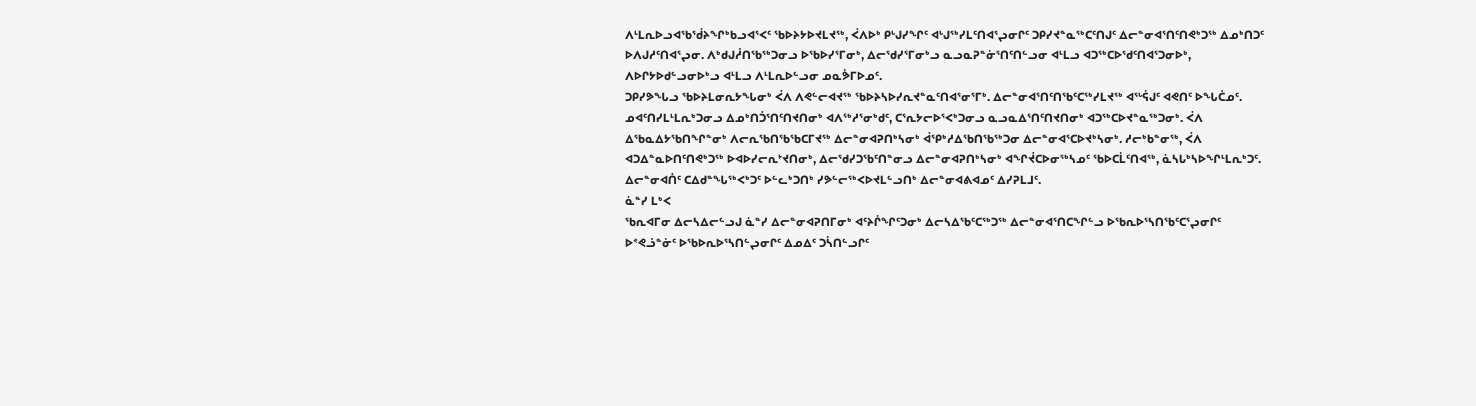ᐱᒻᒪᕆᐅᓗᐊᖃᖂᔨᖏᒃᑲᓗᐊᕐᐸᑦ ᖃᐅᔨᔭᐅᔪᒪᔪᖅ, ᐹᐱᐅᒃ ᑭᒡᒍᓯᖏᑦ ᐊᒡᒍᖅᓯᒪᑦᑎᐊᕐᖢᓂᒋᑦ ᑐᑭᓯᔪᓐᓇᖅᑕᑦᑎᒍᑦ ᐃᓕᓐᓂᐊᕐᑎᑦᑎᕙᒃᑐᖅ ᐃᓄᒃᑎᑐᑦ ᐅᐱᒍᓱᑦᑎᐊᕐᖢᓂ. ᐱᒃᑯᒍᓲᑎᖃᖅᑐᓂᓗ ᐅᖃᐅᓯᕐᒥᓂᒃ, ᐃᓕᖁᓯᕐᒥᓂᒃᓗ ᓇᓗᓇᕈᓐᓃᕐᑎᑦᑎᓪᓗᓂ ᐊᒻᒪᓗ ᐊᑐᖅᑕᐅᖁᑦᑎᐊᕐᑐᓂᐅᒃ, ᐱᐅᒋᔭᐅᑯᓪᓗᓂᐅᒃᓗ ᐊᒻᒪᓗ ᐱᒻᒪᕆᐅᓪᓗᓂ ᓄᓇᕘᒥᐅᓄᑦ.
ᑐᑭᓯᕗᖓᓗ ᖃᐅᔨᒪᓂᕆᔭᖓᓂᒃ ᐹᐱ ᐱᕙᓪᓕᐊᔪᖅ ᖃᐅᔨᓴᐅᓯᕆᔪᓐᓇᑦᑎᐊᕐᓂᕐᒥᒃ. ᐃᓕᓐᓂᐊᕐᑎᑦᑎᖃᑦᑕᖅᓯᒪᔪᖅ ᐊᕐᒡᕌᒍᑦ ᐊᕙᑎᑦ ᐅᖓᑖᓄᑦ. ᓄᐊᑦᑎᓯᒪᒻᒪᕆᒃᑐᓂᓗ ᐃᓄᒃᑎᑑᕐᑎᑦᑎᔪᑎᓂᒃ ᐊᐱᖅᓱᕐᓂᒃᑯᑦ, ᑕᕐᕆᔭᓕᐅᕐᐸᒃᑐᓂᓗ ᓇᓗᓇᐃᕐᑎᑦᑎᔪᑎᓂᒃ ᐊᑐᖅᑕᐅᔪᓐᓇᖅᑐᓂᒃ. ᐹᐱ ᐃᖃᓇᐃᔭᖃᑎᖏᓐᓂᒃ ᐱᓕᕆᖃᑎᖃᖃᑕᒥᔪᖅ ᐃᓕᓐᓂᐊᕈᑎᒃᓴᓂᒃ ᐋᕿᒃᓱᐃᖃᑎᖃᖅᑐᓂ ᐃᓕᓐᓂᐊᕐᑕᐅᔪᒃᓴᓂᒃ. ᓱᓕᒃᑲᓐᓂᖅ, ᐹᐱ ᐊᑐᐃᓐᓇᐅᑎᑦᑎᕙᒃᑐᖅ ᐅᐊᐅᓯᓕᕆᔾᔪᑎᓂᒃ, ᐃᓕᖁᓯᑐᖃᑦᑎᓐᓂᓗ ᐃᓕᓐᓂᐊᕈᑎᒃᓴᓂᒃ ᐊᖏᔫᑕᐅᓂᖅᓴᓄᑦ ᖃᐅᑕᒫᑦᑎᐊᖅ, ᓈᓴᒐᒃᓴᐅᖏᒻᒪᕆᒃᑐᑦ. ᐃᓕᓐᓂᐊᑏᑦ ᑕᐃᑯᓐᖓᖅᐸᒃᑐᑦ ᐅᓪᓚᒃᑐᑎᒃ ᓯᕗᓪᓕᖅᐸᐅᔪᒪᓪᓗᑎᒃ ᐃᓕᓐᓂᐊᕕᐊᓄᑦ ᐃᓯᕈᒪᒧᑦ.
ᓈᓐᓯ ᒪᒃᐸ
ᖃᕆᐊᒥᓂ ᐃᓕᓴᐃᓕᓪᓗᒍ ᓈᓐᓯ ᐃᓕᓐᓂᐊᕈᑎᒥᓂᒃ ᐊᑦᔨᒌᖏᑦᑐᓂᒃ ᐃᓕᓴᐃᖃᑦᑕᖅᑐᖅ ᐃᓕᓐᓂᐊᕐᑎᑕᖏᓪᓗ ᐅᖃᕆᐅᕐᓴᑎᖃᑦᑕᕐᖢᓂᒋᑦ ᐅᕝᕙᓘᓐᓃᑦ ᐅᖃᐅᕆᐅᕐᓴᑎᓪᖢᓂᒋᑦ ᐃᓄᐃᑦ ᑐᓵᑎᓪᓗᒋᑦ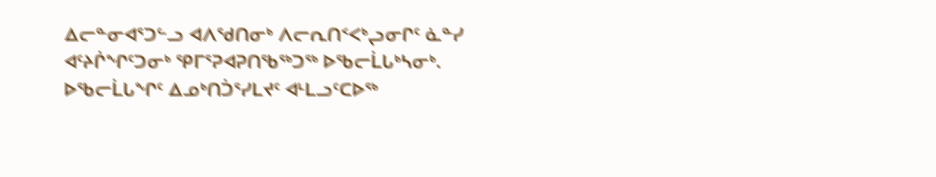ᐃᓕᓐᓂᐊᕐᑐᓪᓗ ᐊᐱᖁᑎᓂᒃ ᐱᓕᕆᑎᑉᐸᒃᖢᓂᒋᑦ ᓈᓐᓯ ᐊᑦᔨᒌᖏᑦᑐᓂᒃ ᕿᒥᕐᕈᐊᕈᑎᖃᖅᑐᖅ ᐅᖃᓕᒫᒐᒃᓴᓂᒃ. ᐅᖃᓕᒫᒐᖏᑦ ᐃᓄᒃᑎᑑᕐᓯᒪᔪᑦ ᐊᒻᒪᓗᑦᑕᐅᖅ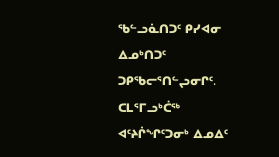ᖃᓪᓗᓈᑎᑐᑦ ᑭᓯᐊᓂ ᐃᓄᒃᑎᑐᑦ ᑐᑭᖃᓕᕐᑎᓪᖢᓂᒋᑦ. ᑕᒪᕐᒥᓗᒃᑖᖅ ᐊᑦᔨᒌᖏᑦᑐᓂᒃ ᐃᓄᐃᑦ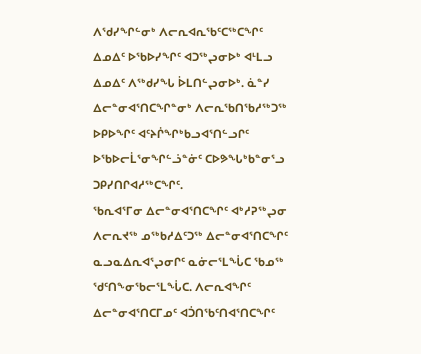ᐱᖁᓯᖏᓪᓂᒃ ᐱᓕᕆᐊᕆᖃᑦᑕᖅᑕᖏᑦ ᐃᓄᐃᑦ ᐅᖃᐅᓯᖏᑦ ᐊᑐᖅᖢᓂᐅᒃ ᐊᒻᒪᓗ ᐃᓄᐃᑦ ᐱᖅᑯᓯᖓ ᐆᒪᑎᓪᖢᓂᐅᒃ. ᓈᓐᓯ ᐃᓕᓐᓂᐊᕐᑎᑕᖏᓐᓂᒃ ᐱᓕᕆᖃᑎᖃᓱᖅᑐᖅ ᐅᑭᐅᖏᑦ ᐊᑦᔨᒌᖏᒃᑲᓗᐊᕐᑎᓪᓗᒋᑦ ᐅᖃᐅᓕᒫᕐᓂᖏᓪᓘᓐᓃᑦ ᑕᐅᕗᖓᒃᑲᓐᓂᕐᓗ ᑐᑭᓯᑎᒋᐊᓱᖅᑕᖏᑦ.
ᖃᕆᐊᕐᒥᓂ ᐃᓕᓐᓂᐊᕐᑎᑕᖏᑦ ᐊᒃᓱᕈᖅᖢᓂ ᐱᓕᕆᔪᖅ ᓄᖅᑲᓱᐃᑦᑐᖅ ᐃᓕᓐᓂᐊᕐᑎᑕᖏᑦ ᓇᓗᓇᐃᕆᐊᕐᖢᓂᒋᑦ ᓇᓃᓕᕐᒪᖔᑕ ᖃᓄᖅ ᖁᑦᑎᖕᓂᖃᓕᕐᒪᖔᑕ. ᐱᓕᕆᐊᖏᑦ ᐃᓕᓐᓂᐊᕐᑎᑕᒥᓄᑦ ᐊᑑᑎᖃᑦᑎᐊᕐᑎᑕᖏᑦ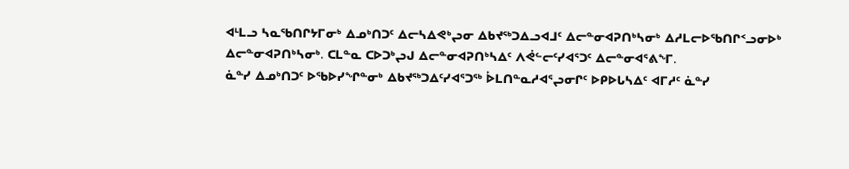ᐊᒻᒪᓗ ᓴᓇᖃᑎᒋᔭᒥᓂᒃ ᐃᓄᒃᑎᑐᑦ ᐃᓕᓴᐃᕙᒃᖢᓂ ᐃᑲᔪᖅᑐᐃᓗᐊᒧᑦ ᐃᓕᓐᓂᐊᕈᑎᒃᓴᓂᒃ ᐃᓱᒪᓕᐅᖃᑎᒋᑉᓗᓂᐅᒃ ᐃᓕᓐᓂᐊᕈᑎᒃᓴᓂᒃ. ᑕᒪᓐᓇ ᑕᐅᑐᒃᖢᒍ ᐃᓕᓐᓂᐊᕈᑎᒃᓴᐃᑦ ᐱᕚᓪᓕᑦᓯᐊᕐᑐᑦ ᐃᓕᓐᓂᐊᕐᕕᖕᒥ.
ᓈᓐᓯ ᐃᓄᒃᑎᑐᑦ ᐅᖃᐅᓯᖏᓐᓂᒃ ᐃᑲᔪᖅᑐᐃᑦᓯᐊᕐᑐᖅ ᐆᒪᑎᓐᓇᓱᐊᕐᖢᓂᒋᑦ ᐅᑭᐅᒐᓴᐃᑦ ᐊᒥᓱᑦ ᓈᓐᓯ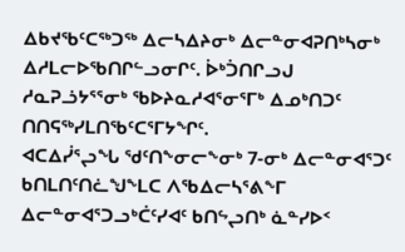ᐃᑲᔪᖃᑦᑕᖅᑐᖅ ᐃᓕᓴᐃᔨᓂᒃ ᐃᓕᓐᓂᐊᕈᑎᒃᓴᓂᒃ ᐃᓱᒪᓕᐅᖃᑎᒋᓪᓗᓂᒋᑦ. ᐆᒃᑑᑎᒋᓗᒍ ᓱᓇᕈᓘᔭᕐᕐᓂᒃ ᖃᐅᔨᓇᓱᐊᕐᓂᕐᒥᒃ ᐃᓄᒃᑎᑐᑦ ᑎᑎᕋᖅᓯᒪᑎᖃᑦᑕᕐᒥᔭᖏᑦ.
ᐊᑕᐃᓰᕐᖢᖓ ᖁᑦᑎᖕᓂᓕᖕᓂᒃ 7-ᓂᒃ ᐃᓕᓐᓂᐊᕐᑐᑦ ᑲᑎᒪᑎᑦᑎᓛᖑᖕᒪᑕ ᐱᖃᐃᓕᓴᕐᕕᖕᒥ ᐃᓕᓐᓂᐊᕐᑐᓗᒃᑖᑦᓯᐊᑦ ᑲᑎᖦᖢᑎᒃ ᓈᓐᓯᐅᑉ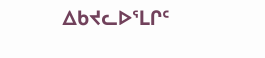ᐃᑲᔪᓚᐅᕐᒪᒋᑦ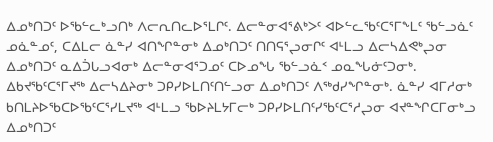ᐃᓄᒃᑎᑐᑦ ᐅᖃᓪᓚᒃᓗᑎᒃ ᐱᓕᕆᑎᓚᐅᕐᒪᒋᑦ. ᐃᓕᓐᓂᐊᕐᕕᒃᐳᑦ ᐊᐅᓪᓚᖃᑦᑕᕐᒥᖕᒪᑦ ᖃᓪᓗᓈᑦ ᓄᓈᓐᓄᑦ, ᑕᐃᒪᓕ ᓈᓐᓯ ᐊᑎᖏᓐᓂᒃ ᐃᓄᒃᑎᑐᑦ ᑎᑎᕋᕐᖢᓂᒋᑦ ᐊᒻᒪᓗ ᐃᓕᓴᐃᕙᒃᖢᓂ ᐃᓄᒃᑎᑐᑦ ᓇᐃᑑᒐᓗᐊᓂᒃ ᐃᓕᓐᓂᐊᕐᑐᓄᑦ ᑕᐅᓄᖓ ᖃᓪᓗᓈᑉ ᓄᓇᖓᓃᑦᑐᓂᒃ. ᐃᑲᔪᖃᑦᑕᕐᒥᔪᖅ ᐃᓕᓴᐃᔨᓂᒃ ᑐᑭᓯᐅᒪᑎᑦᑎᓪᓗᓂ ᐃᓄᒃᑎᑐᑦ ᐱᖅᑯᓯᖏᓐᓂᒃ. ᓈᓐᓯ ᐊᒥᓱᓂᒃ ᑲᑎᒪᔨᐅᖃᑕᐅᖃᑦᑕᕐᓯᒪᔪᖅ ᐊᒻᒪᓗ ᖃᐅᔨᒪᔭᒥᓕᒃ ᑐᑭᓯᐅᒪᑎᑦᓯᖃᑦᑕᕐᓱᖢᓂ ᐊᔪᓐᖏᑕᒥᓂᒃᓗ ᐃᓄᒃᑎᑐᑦ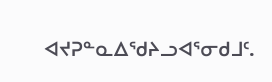ᐊᔪᕈᓐᓇᐃᖁᔨᓗᐊᕐᓂᑯᒧᑦ.